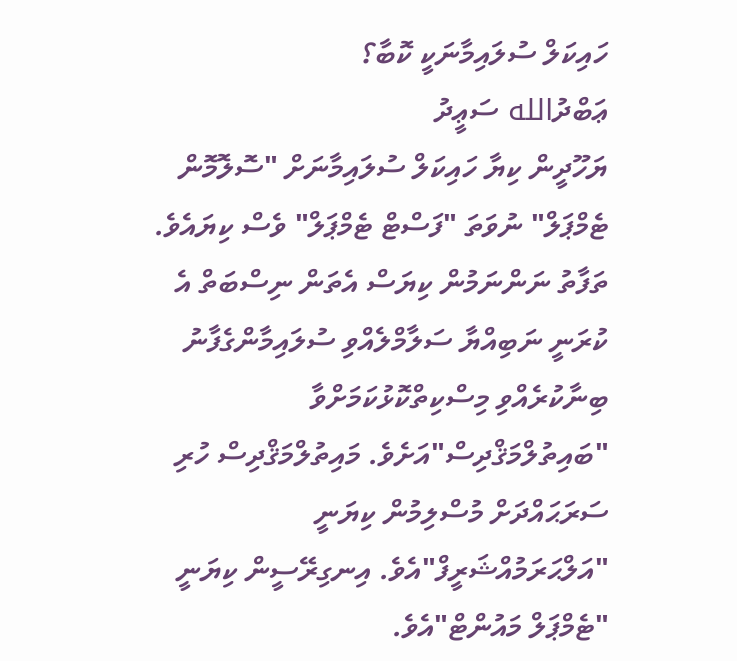ހައިކަލް ސުލައިމާނަކީ ކޮބާ؟
ޢަބްދުالله ސަޢީދު
ޔަހޫދީން ކިޔާ ހައިކަލް ސުލައިމާނަށް "ސޮލޮމޮން ޓެމްޕަލް" ނުވަތަ "ފަސްޓް ޓެމްޕަލް" ވެސް ކިޔައެވެ. ތަފާތު ނަންނަމުން ކިޔަސް އެތަން ނިސްބަތް އެ ކުރަނީ ނަބިއްޔާ ސަލާމްލެއްވި ސުލައިމާންގެފާނު ބިނާކުރެއްވި މިސްކިތްކޮޅުކަމަށްވާ "ބައިތުލްމަޤްދިސް"އަށެވެ. މައިތުލްމަޤްދިސް ހުރި ސަރަޙައްދަށް މުސްލިމުން ކިޔަނީ "އަލްޙަރަމުއްޝަރީފް"އެވެ. އިނގިރޭސީން ކިޔަނީ "ޓެމްޕަލް މައުންޓް"އެވެ.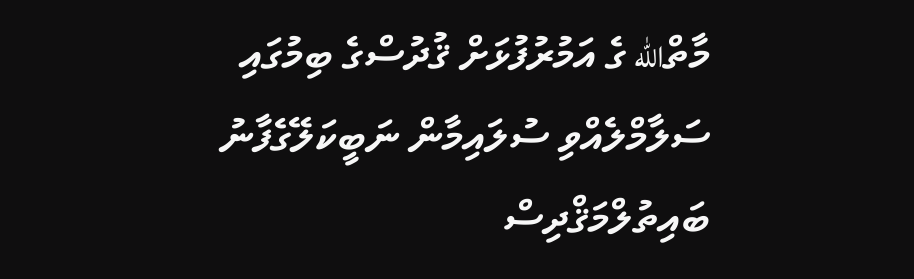މާތްالله ގެ އަމުރުފުޅަށް ޤުދުސްގެ ބިމުގައި ސަލާމްލެއްވި ސުލައިމާން ނަބީކަލޭގެފާނު ބައިތުލްމަޤްދިސް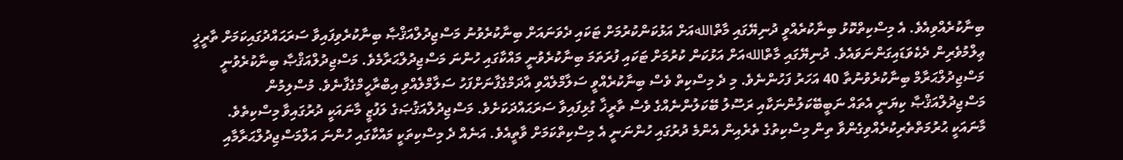ބިނާކުރެއްވިއެވެ. އެ މިސްކިތްކޮޅު ބިނާކުރެއްވީ ދުނިޔޭގައި މާތްاللهއަށް އަޅުކަންކުރުމަށް ޓަކައި ދެވަނައަށް ބިނާކުރެވުނު މަސްޖިދުލްއަޤްޞާ ބިނާކުރެވިފައިވާ ސަރަޙައްދުގައިކަމަށް ތާރީޚީ ޢިލްމުވެރިން ދެކެވަޑައިގަންނަވައެވެ. ދުނިޔޭގައި މާތްاللهއަށް އަޅުކަން ކުރުމަށް ޓަކައި ފުރަތަމަ ބިނާކުރެވުނީ މައްކާގައި ހުންނަ މަސްޖިދުލްޙަރާމެވެ. މަސްޖިދުލްއަޤްޞާ ބިނާކުރެވުނީ މަސްޖިދުލްޙަރާމް ބިނާކުރެވުނުތާ 40 އަހަރު ފަހުންނެވެ. މި ދެ މިސްކިތް ވެސް ބިނާކުރެއްވީ ސަލާމްލެއްވި އާދަމްގެފާނަށްފަހު ސަލާމްލެއްވި އިބްރާހީމްގެފާނެވެ. މުސްލިމުން މަސްޖިދުލްއަޤްޞާ ކިޔަނީ އެތައް ނަބީބޭކަލުންނަކާއި ރަސޫލު ބޭކަލުންނެއްގެ ވެސް ތާރީޚާ ގުޅިފައިވާ ސަރަޙައްދަކަށެވެ. މަސްޖިދުލްއަޤުޞަގެ ލަފުޒީ މާނައަކީ ދުރުގައިވާ މިސްކިތެވެ. މާނައަކީ ޙުރުމަތްތެރިކުރެއްވިގެންވާ ތިން މިސްކިތުގެ ތެރެއިން އެންމެ ދުރުގައި ހުންނަނީ އެ މިސްކިތްކަމަށް ވާތީއެވެ. އަނެއް ދެ މިސްކިތަކީ މައްކާގައި ހުންނަ އަލްމަސްޖިދުލްޙަރާމާއި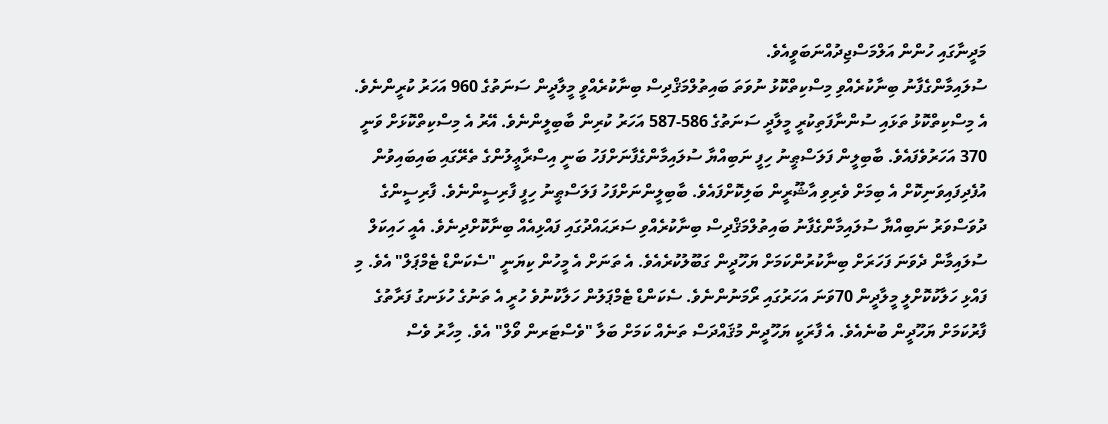މަދީނާގައި ހުންން އަލްމަސްޖިދުއްނަބަވީއެވެ.
ސުލައިމާންގެފާނު ބިނާކުރެއްވި މިސްކިތްކޮޅު ނުވަތަ ބައިތުލްމަޤްދިސް ބިނާކުރެއްވީ މީލާދީން ސަނަތުގެ 960 އަހަރު ކުރީންނެވެ. އެ މިސްކިތްކޮޅު ތަޅައި ސުންނާފަތިކުރީ މީލާދީ ސަނަތުގެ 586-587 އަހަރު ކުރިން ބާބިލީންނެވެ. އޭރު އެ މިސްކިތްކޮޅަށް ވަނީ 370 އަހަރުވެފައެވެ. ބާބިލީން ފަލަސްޠީނު ހިފީ ނަބިއްޔާ ސުލައިމާންގެފާނަށްފަހު ބަނީ އިސްރާޢީލުންގެ ތެރޭގައި ބައިބައިވުން އުފެދިފައިވަނިކޮށް އެ ބިމަށް ވެރިވި އާޝޫރީން ބަލިކޮށްފައެވެ. ބާބިލީންނަށްފަހު ފަލަސްޠީނު ހިފީ ފާރިސީންނެވެ. ފާރިސީންގެ ދުވަސްވަރު ނަބިއްޔާ ސުލައިމާންގެފާނު ބައިތުލްމަޤްދިސް ބިނާކުރެއްވި ސަރަޙައްދުގައި ފައްޅިއެއް ބިނާކޮށްދިނެވެ. އެއީ ހައިކަލް ސުލައިމާން ދެވަނަ ފަހަރަށް ބިނާކުރުންކަމަށް ޔަހޫދީން ގަބޫލުކުރެއެވެ. އެ ތަނަށް އެ މީހުން ކިޔަނީ "ސެކަންޑް ޓެމްޕަލް" އެވެ. މި ފައްޅި ހަލާކުކޮށްލީ މީލާދީން 70ވަނަ އަހަރުގައި ރޯމަނުންނެވެ. ސެކަންޑް ޓެމްޕަލުން ހަލާކުނުވެ ހުރީ އެ ތަނުގެ ހުޅަނގު ފަރާތުގެ ފާރުކަމަށް ޔަހޫދީން ބުނެއެވެ. އެ ފާރަކީ ޔަހޫދީން މުޤައްދަސް ތަނެއް ކަމަށް ބަލާ "ވެސްޓަރން ވޯލް" އެވެ. މިހާރު ވެސް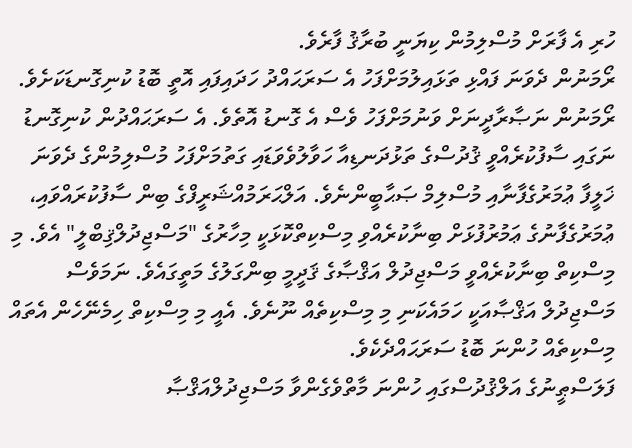ހުރި އެ ފާރަށް މުސްލިމުން ކިޔަނީ ބުރާޤު ފާރެވެ.
ރޯމަނުން ދެވަނަ ފައްޅި ތަޅައިލުމަށްފަހު އެ ސަރަޙައްދު ހަދައިފައި އޮތީ ބޮޑު ކުނިގޮނޑަކަށެވެ. ރޯމަނުން ނަޞާރާދީނަށް ވަނުމަށްފަހު ވެސް އެ ގޮނޑު އޮތެވެ. އެ ސަރަޙައްދުން ކުނިގޮނޑު ނަގައި ސާފުކުރެއްވީ ޤުދުސްގެ ތަޅުދަނޑިއާ ހަވާލުވެވަޑައި ގަތުމަށްފަހު މުސްލިމުންގެ ދެވަނަ ޚަލީފާ ޢުމަރުގެފާނާއި މުސްލިމް ޞަޙާބީންނެވެ. އަލްޙަރަމުއްޝަރީފްގެ ބިން ސާފުކުރައްވައި، ޢުމަރުގެފާނުގެ ޢަމުރުފުޅަށް ބިނާކުރެއްވި މިސްކިތްކޮޅަކީ މިހާރުގެ "މަސްޖިދުލްޤިބްލީ" އެވެ. މި މިސްކިތް ބިނާކުރެއްވީ މަސްޖިދުލް އަޤްޞާގެ ޤަދީމީ ބިންގަލުގެ މަތީގައެވެ. ނަމަވެސް މަސްޖިދުލް އަޤްޞާއަކީ ހަމައެކަނި މި މިސްކިތެއް ނޫނެވެ. އެއީ މި މިސްކިތް ހިމެނޭހެން އެތައް މިސްކިތެއް ހުންނަ ބޮޑު ސަރަޙައްދެކެވެ.
ފަލަސްޠީނުގެ އަލްޤުދުސްގައި ހުންނަ މާތްވެގެންވާ މަސްޖިދުލްއަޤްޞާ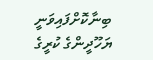ބިނާކޮށްފައިވަނީ ޔަހޫދީންގެ ކުރީގެ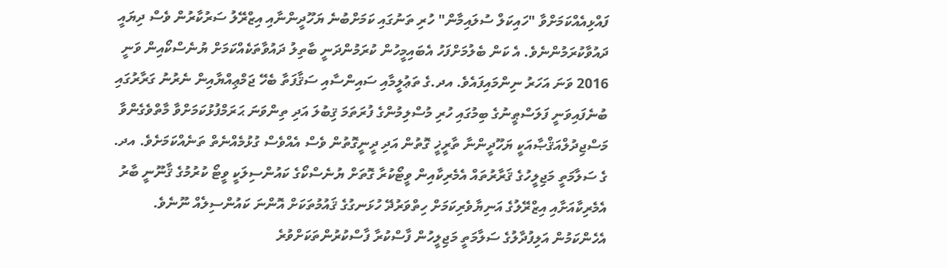ފައްޅިއެއްކަމަށްވާ "ހައިކަލް ސުލައިމާން" ހުރި ތަނުގައި ކަމަށްބުނެ ޔަހޫދީންނާއި އިޒްރޭލު ސަރުކާރުން ވެސް ދިޔައީ ދައުވާކުރަމުންނެވެ. އެ ކަން ބެލުމަށްފަހު އެބައިމީހުން ކުރަމުންދަނީ ބާތިލު ދައުވާތަކެއްކަމަށް ޔުނެސްކޯއިން ވަނީ 2016 ވަނަ އަހަރު ނިންމައިފައެވެ. އދ.ގެ ތަޢުލީމާއި ސައިންސާއި ސަޤާފަތާ ބެހޭ ޖަމްޢިއްޔާއިން ނެރުނު ގަރާރުގައި ބުނެފައިވަނީ ފަލަސްޠީނުގެ ބިމުގައި ހުރި މުސްލިމުންގެ ފުރަތަމަ ޤިބުލަ އަދި ތިންވަނަ ޙަރަމްފުޅުކަމަށްވާ މާތްވެގެންވާ މަސްޖިދުލްއަޤްޞާއަކީ ޔަހޫދީންނާ ތާރީޚީ ގޮތުން އަދި ދީނީގޮތުން ވެސް އެއްވެސް ގުޅުމެއްނެތް ތަނެއްކަމަށެވެ. އދ. ގެ ސަލާމަތީ މަޖިލީހުގެ ޤަރާރުތައް އެމެރިކާއިން ވީޓޯކުރާ ގޮތަށް ޔުނެސްކޯގެ ކައުންސިލަކީ ވީޓޯ ކުރުމުގެ ޤާނޫނީ ބާރު އެމެރިކާއަށާއި އިޒްރޭލުގެ އަނިޔާވެރިކަމަށް ހިތްވަރުދޭ ހުޅަނގުގެ ޤައުމުތަކަށް އޮންނަ ކައުންސިލެއް ނޫނެވެ. އެހެންކަމުން އަލިފުދާލުގެ ސަލާމަތީ މަޖިލީހުން ފާސްކުރާ ފާސްކުރުންތަކަށްވުރެ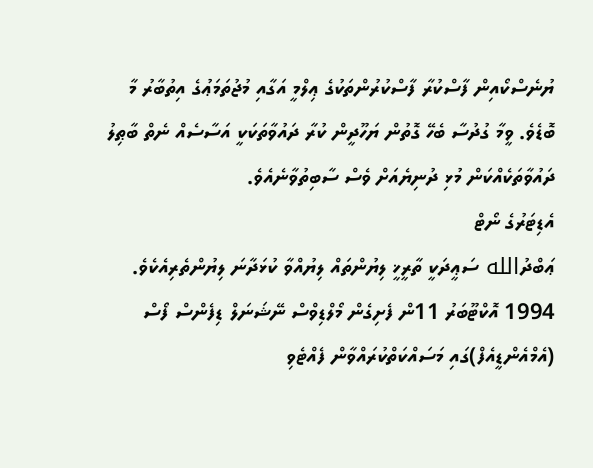ޔުނެސްކޯއިން ފާސްކުރާ ފާސްކުރުންތަކުގެ ޢިލްމީ އަގާއި މުޖުތަމަޢުގެ އިތުބާރު މާ ބޮޑެވެ. ވީމާ ގުދުސާ ބެހޭ ގޮތުން ޔަހޫދީން ކުރާ ދައުވާތަކަކީ އަސާސެއް ނެތް ބާޠިލު ދައުވާތަކެއްކަން މުޅި ދުނިޔެއަށް ވެސް ސާބިތުވާނެއެވެ.
އެޑިޓަރުގެ ނޯޓް
ޢަބްދުالله ސަޢީދަކީ ތާރީޚީ ލިޔުންތައް ލިޔުއްވާ ކުޅަދާނަ ލިޔުންތެރިއެކެވެ. 1994 އޮކްޓޫބަރު 11ން ފެށިގެން މޯލްޑިވްސް ނޭޝަނަލް ޑިފެންސް ފޯސް (އެމްއެންޑީއެފް)ގައި މަސައްކަތްކުރައްވާން ފެއްޓެވި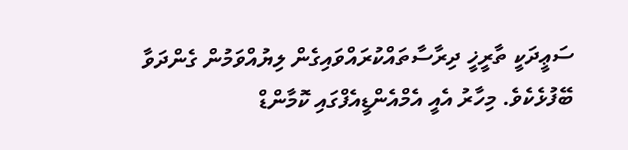ސަޢީދަކީ ތާރީޚީ ދިރާސާތައްކުރައްވައިގެން ލިޔުއްވަމުން ގެންދަވާ ބޭފުޅެކެވެ. މިހާރު އެއީ އެމްއެންޑީއެފްގައި ކޮމާންޑް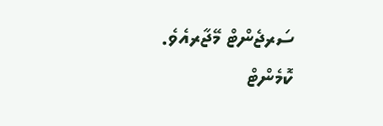ސަރޖެންޓް މޭޖާރއެވެ.
ކޮމެންޓް